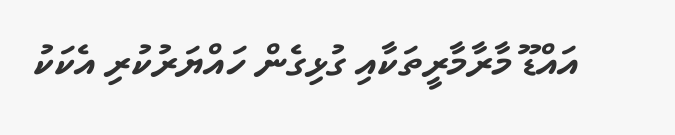އައްޑޫ މާރާމާރީތަކާއި ގުޅިގެން ހައްޔަރުކުރި އެކަކު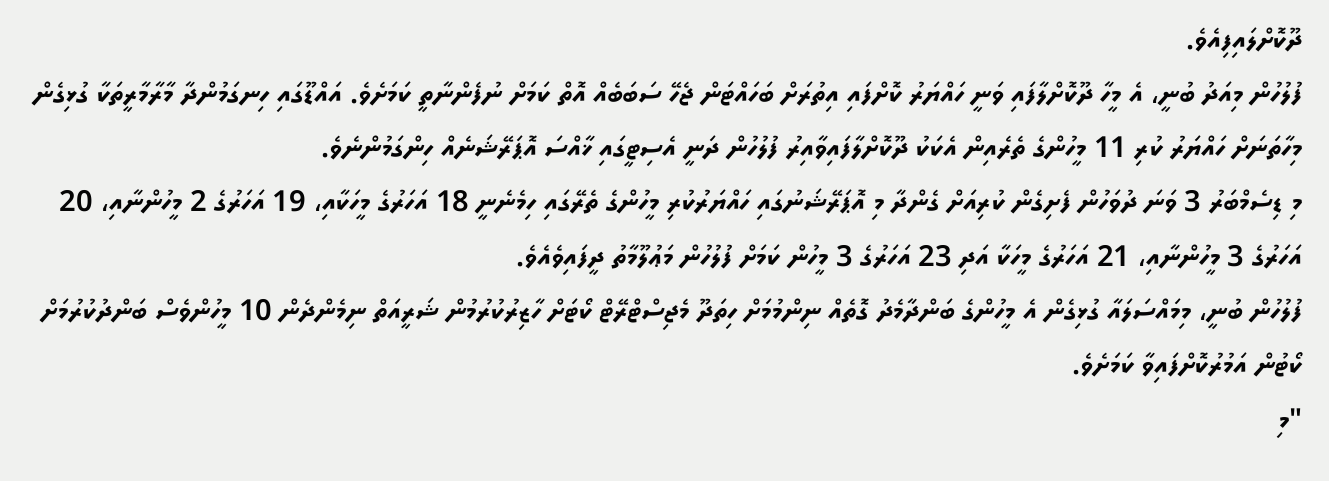ދޫކޮށްލައިފިއެވެ.
ފުލުހުން މިއަދު ބުނީ، އެ މީހާ ދޫކޮށްލާފައި ވަނީ ހައްޔަރު ކޮށްފައި އިތުރަށް ބަހައްޓަން ޖެހޭ ސަބަބެއް އޮތް ކަމަށް ނުފެންނާތީ ކަމަށެވެ. އައްޑޫގައި ހިނގަމުންދާ މާރާމާރީތަކާ ގުޅިގެން މިހާތަނަށް ހައްޔަރު ކުރި 11 މީހުންގެ ތެރެއިން އެކަކު ދޫކޮށްލާފައިވާއިރު ފުލުހުން ދަނީ އެސިޓީގައި ޚާއްސަ އޮޕަރޭޝަނެއް ހިންގަމުންނެވެ.
މި ޑިސެމްބަރު 3 ވަނަ ދުވަހުން ފެށިގެން ކުރިއަށް ގެންދާ މި އޮޕަރޭޝަނުގައި ހައްޔަރުކުރި މީހުންގެ ތެރޭގައި ހިމެނެނީ 18 އަހަރުގެ މީހަކާއި، 19 އަހަރުގެ 2 މީހުންނާއި، 20 އަހަރުގެ 3 މީހުންނާއި، 21 އަހަރުގެ މީހަކާ އަދި 23 އަހަރުގެ 3 މީހުން ކަމަށް ފުލުހުން މަޢުލޫމާތު ދީފައިވެއެވެ.
ފުލުހުން ބުނީ، މިމައްސަލައާ ގުޅިގެން އެ މީހުންގެ ބަންދާމެދު ގޮތެއް ނިންމުމަށް ހިތަދޫ މެޖިސްޓްރޭޓް ކޯޓަށް ހާޒިރުކުރުމުން ޝަރީއަތް ނިމެންދެން 10 މީހުންވެސް ބަންދުކުރުމަށް ކޯޓުން އަމުރުކޮށްފައިވާ ކަމަށެވެ.
"މި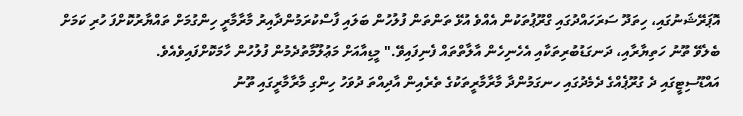އޮޕަރޭޝަނުގައި، ހިތަދޫ ސަރަހައްދުގައި ގްރޫޕުތަކުން އެއްވެ އުޅޭ ތަންތަން ފުލުހުން ބަލައި ފާސްކުރަމުންދާއިރު މާރާމާރީ ހިންގުމަށް ތައްޔާރުކޮށްފަ ހުރި ކަމަށް ބެލެވޭ ތޫނު ހަތިޔާރާއި، ދަނގަޑުބުރިތަކާއި އެހެނިހެން އާލާތްތައް ފެނިފައިވޭ." މީޑިއާއަށް މަޢުލޫމާތުދެމުން ފުލުހުން ހާމަކޮށްފައިވެއެވެ.
އައްޑޫސިޓީގައި ދެ ގުރޫޕެއްގެ ދެމެދުގައި ހނގަމުންދާ މާރާމާރީތަކުގެ ތެރެއިން އާދިއްތަ ދުވަހު ހިންގި މާރާމާރީގައި ތޫނު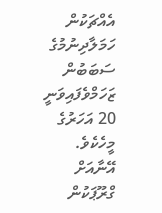އެއްޗަކުން ހަމަލާދިނުމުގެ ސަބަބުން ޒަހަމްވެފައިވަނީ 20 އަހަރުގެ މީހެކެވެ. އޭނާއަށް ގްރޫޕަކުން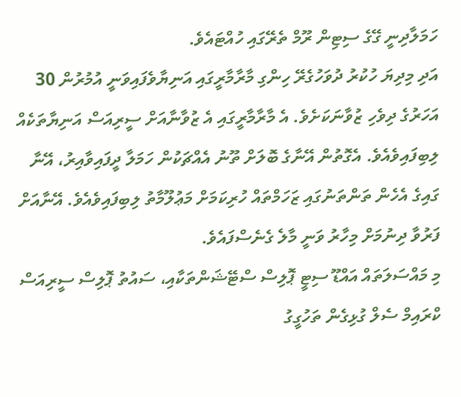ހަމަލާދިނީ ގޭގެ ސިޓިން ރޫމް ތެރޭގައި ހުއްޓައެވެ.
އަދި މިދިޔަ ހުކުރު ދުވަހުގެރޭ ހިންގި މާރާމާރީގައި އަނިޔާވެފައިވަނީ އުމުރުން 30 އަހަރުގެ ދިވެހި ޒުވާނަކަށެވެ. އެ މާރާމާރީގައި އެ ޒުވާނާއަށް ސީރިއަސް އަނިޔާތަކެއް ލިބިފައިވެއެވެ. އެގޮތުން އޭނާގެ ބޮލަށް ތޫނު އެއްޗަކުން ހަމަލާ ދީފައިވާއިރު، އޭނާ ގައިގެ އެހެން ތަންތަނުގައި ޒަހަމްތައް ހުރިކަމަށް މަޢުލޫމާތު ލިބިފައިވެއެވެ. އޭނާއަށް ފަރުވާ ދިނުމަށް މިހާރު ވަނީ މާލެ ގެނެސްފައެވެ.
މި މައްސަލަތައް އައްޑޫ ސިޓީ ޕޮލިސް ސްޓޭޝަންތަކާއި، ސައުތު ޕޮލިސް ސީރިއަސް ކްރައިމް ސެލް ގުޅިގެން ތަހުގީގު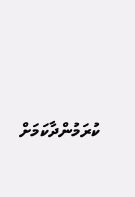ކުރަމުންދާކަމަށް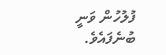ފުލުހުން ވަނީ ބުނެފައެވެ.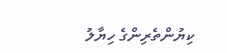ކިޔުންތެރިންގެ ހިޔާލު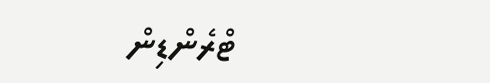ޓްރެންޑިން